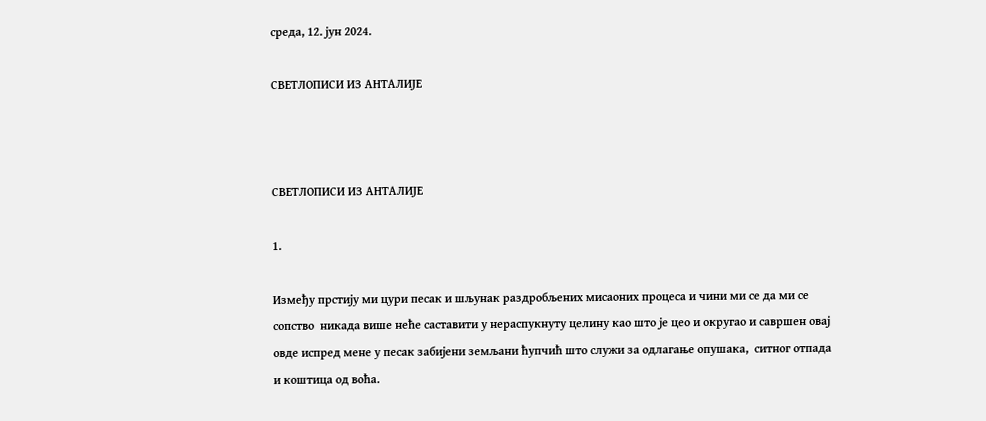среда, 12. јун 2024.

СВЕТЛОПИСИ ИЗ АНТАЛИЈЕ



СВЕТЛОПИСИ ИЗ АНТАЛИЈЕ

1.

Између прстију ми цури песак и шљунак раздробљених мисаоних процеса и чини ми се да ми се сопство  никада више неће саставити у нераспукнуту целину као што је цео и округао и савршен овај овде испред мене у песак забијени земљани ћупчић што служи за одлагање опушака,  ситног отпада и коштица од воћа.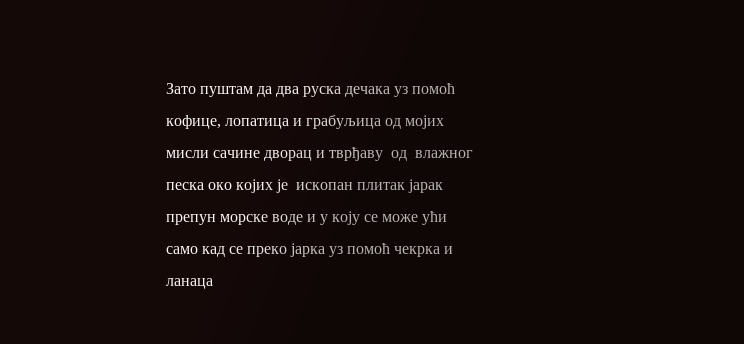Зато пуштам да два руска дечака уз помоћ кофице, лопатица и грабуљица од мојих мисли сачине дворац и тврђаву  од  влажног песка око којих је  ископан плитак јарак препун морске воде и у коју се може ући само кад се преко јарка уз помоћ чекрка и ланаца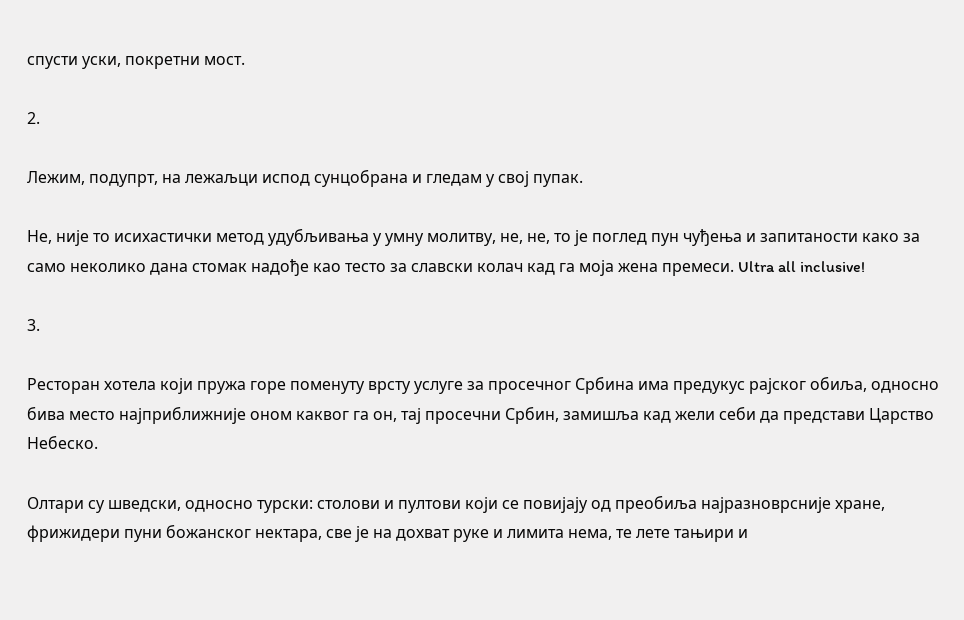спусти уски, покретни мост.

2.

Лежим, подупрт, на лежаљци испод сунцобрана и гледам у свој пупак.

Не, није то исихастички метод удубљивања у умну молитву, не, не, то је поглед пун чуђења и запитаности како за само неколико дана стомак надође као тесто за славски колач кад га моја жена премеси. Ultra all inclusive!

3.

Ресторан хотела који пружа горе поменуту врсту услуге за просечног Србина има предукус рајског обиља, односно бива место најприближније оном каквог га он, тај просечни Србин, замишља кад жели себи да представи Царство Небеско.

Олтари су шведски, односно турски: столови и пултови који се повијају од преобиља најразноврсније хране, фрижидери пуни божанског нектара, све је на дохват руке и лимита нема, те лете тањири и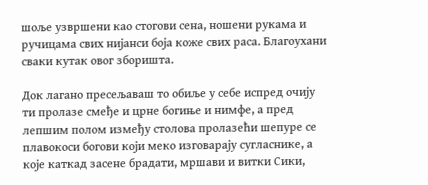шоље узвршени као стогови сена, ношени рукама и ручицама свих нијанси боја коже свих раса. Благоухани сваки кутак овог зборишта.

Док лагано пресељаваш то обиље у себе испред очију ти пролазе смеђе и црне богиње и нимфе, а пред лепшим полом између столова пролазећи шепуре се плавокоси богови који меко изговарају сугласнике, а које каткад засене брадати, мршави и витки Сики,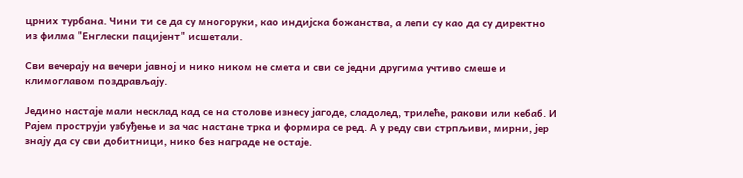црних турбана. Чини ти се да су многоруки, као индијска божанства, а лепи су као да су директно из филма "Енглески пацијент" исшетали.

Сви вечерају на вечери јавној и нико ником не смета и сви се једни другима учтиво смеше и климоглавом поздрављају.

Једино настаје мали несклад кад се на столове изнесу јагоде, сладолед, трилеће, ракови или кебаб. И Рајем проструји узбуђење и за час настане трка и формира се ред. А у реду сви стрпљиви, мирни, јер знају да су сви добитници, нико без награде не остаје.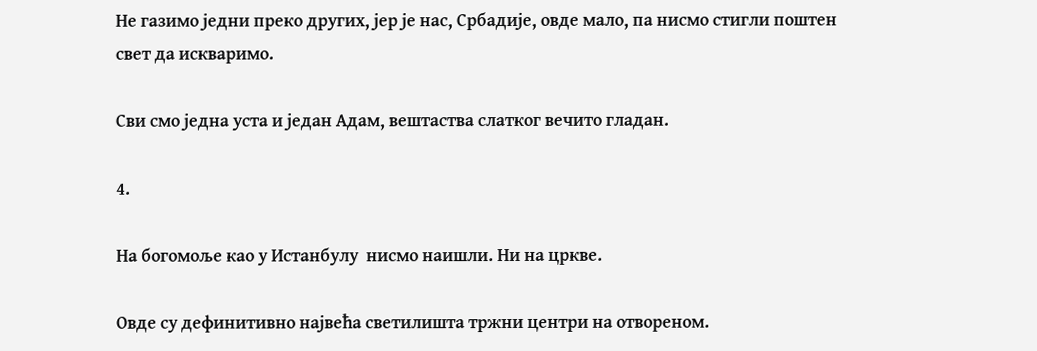Не газимо једни преко других, јер је нас, Србадије, овде мало, па нисмо стигли поштен свет да искваримо.

Сви смо једна уста и један Адам, вештаства слатког вечито гладан.

4.

На богомоље као у Истанбулу  нисмо наишли. Ни на цркве.

Овде су дефинитивно највећа светилишта тржни центри на отвореном.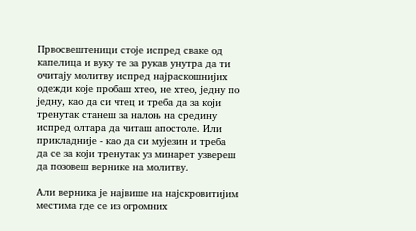Првосвештеници стоје испред сваке од капелица и вуку те за рукав унутра да ти очитају молитву испред најраскошнијих одежди које пробаш хтео, не хтео, једну по једну, као да си чтец и треба да за који тренутак станеш за налоњ на средину испред олтара да читаш апостоле. Или прикладније - као да си мујезин и треба да се за који тренутак уз минарет узвереш да позовеш вернике на молитву.

Али верника је највише на најскровитијим местима где се из огромних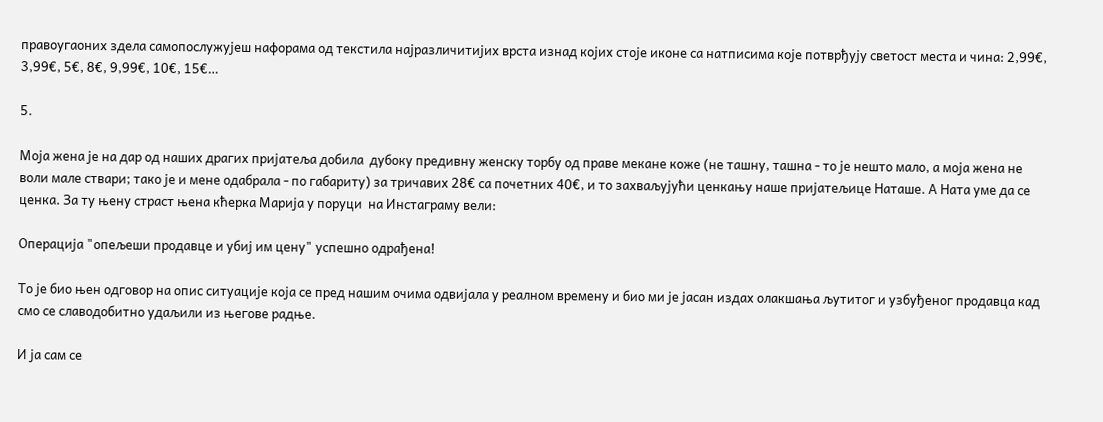правоугаоних здела самопослужујеш нафорама од текстила најразличитијих врста изнад којих стоје иконе са натписима које потврђују светост места и чина: 2,99€, 3,99€, 5€, 8€, 9,99€, 10€, 15€…

5.

Моја жена је на дар од наших драгих пријатеља добила  дубоку предивну женску торбу од праве мекане коже (не ташну, ташна - то је нешто мало, а моја жена не воли мале ствари; тако је и мене одабрала - по габариту) за тричавих 28€ са почетних 40€, и то захваљујући ценкању наше пријатељице Наташе. А Ната уме да се ценка. За ту њену страст њена кћерка Марија у поруци  на Инстаграму вели:

Операција "опељеши продавце и убиј им цену" успешно одрађена!

То је био њен одговор на опис ситуације која се пред нашим очима одвијала у реалном времену и био ми је јасан издах олакшања љутитог и узбуђеног продавца кад смо се славодобитно удаљили из његове радње.

И ја сам се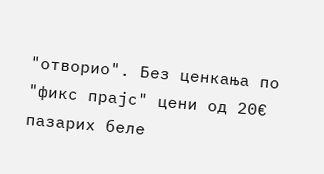"отворио". Без ценкања по "фикс прајс" цени од 20€ пазарих беле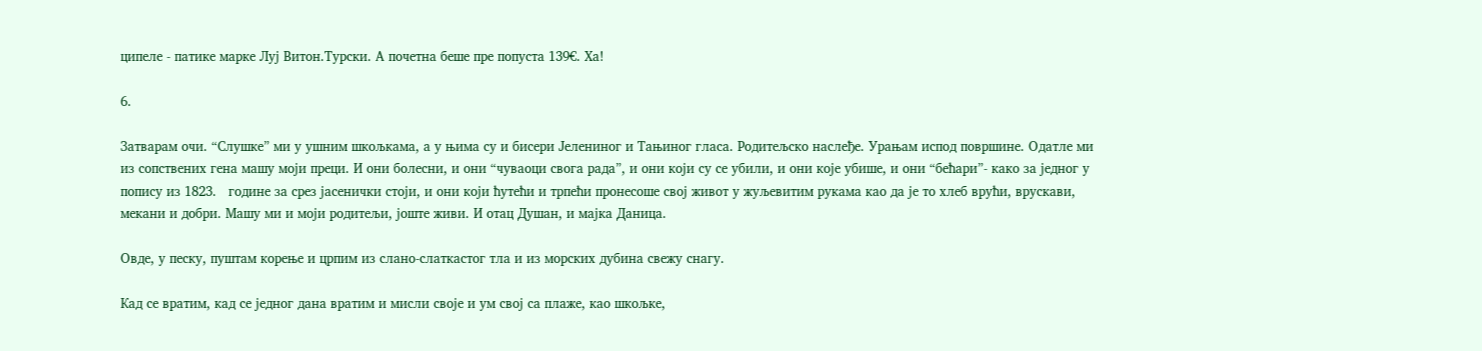ципеле - патике марке Луј Витон.Турски. А почетна беше пре попуста 139€. Ха!

6.

Затварам очи. “Слушке” ми у ушним шкољкама, а у њима су и бисери Јелениног и Тањиног гласа. Родитељско наслеђе. Урањам испод површине. Одатле ми из сопствених гена машу моји преци. И они болесни, и они “чуваоци свога рада”, и они који су се убили, и они које убише, и они “бећари”- како за једног у попису из 1823.   године за срез јасенички стоји, и они који ћутећи и трпећи пронесоше свој живот у жуљевитим рукама као да је то хлеб врући, врускави, мекани и добри. Машу ми и моји родитељи, јоште живи. И отац Душан, и мајка Даница.

Овде, у песку, пуштам корење и црпим из слано-слаткастог тла и из морских дубина свежу снагу.

Кад се вратим, кад се једног дана вратим и мисли своје и ум свој са плаже, као шкољке,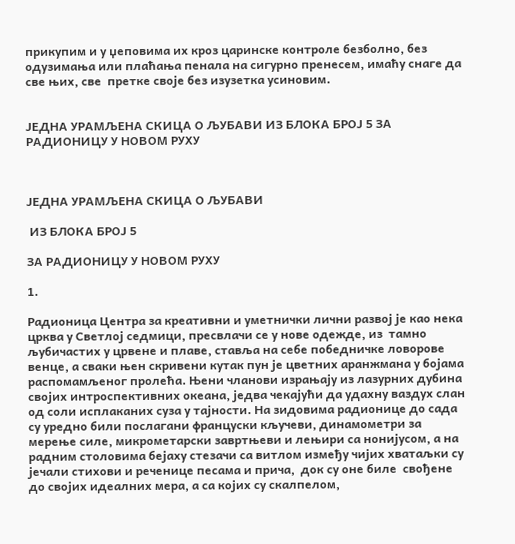прикупим и у џеповима их кроз царинске контроле безболно, без одузимања или плаћања пенала на сигурно пренесем, имаћу снаге да све њих, све  претке своје без изузетка усиновим.


JEДНA УРАМЉЕНА СКИЦA О ЉУБАВИ ИЗ БЛОКА БРОЈ 5 ЗА РАДИОНИЦУ У НОВОМ РУХУ



JEДНA УРАМЉЕНА СКИЦA О ЉУБАВИ

 ИЗ БЛОКА БРОЈ 5

ЗА РАДИОНИЦУ У НОВОМ РУХУ

1.

Радионица Центра за креативни и уметнички лични развој је као нека црква у Светлој седмици, пресвлачи се у нове одежде, из  тамно љубичастих у црвене и плаве, ставља на себе победничке ловорове венце, а сваки њен скривени кутак пун је цветних аранжмана у бојама распомамљеног пролећа. Њени чланови израњају из лазурних дубина својих интроспективних океана, једва чекајући да удахну ваздух слан од соли исплаканих суза у тајности. На зидовима радионице до сада су уредно били послагани француски кључеви, динамометри за мерење силе, микрометарски завртњеви и лењири са нонијусом, а на радним столовима бејаху стезачи са витлом између чијих хватаљки су јечали стихови и реченице песама и прича,  док су оне биле  свођене до својих идеалних мера, а са којих су скалпелом,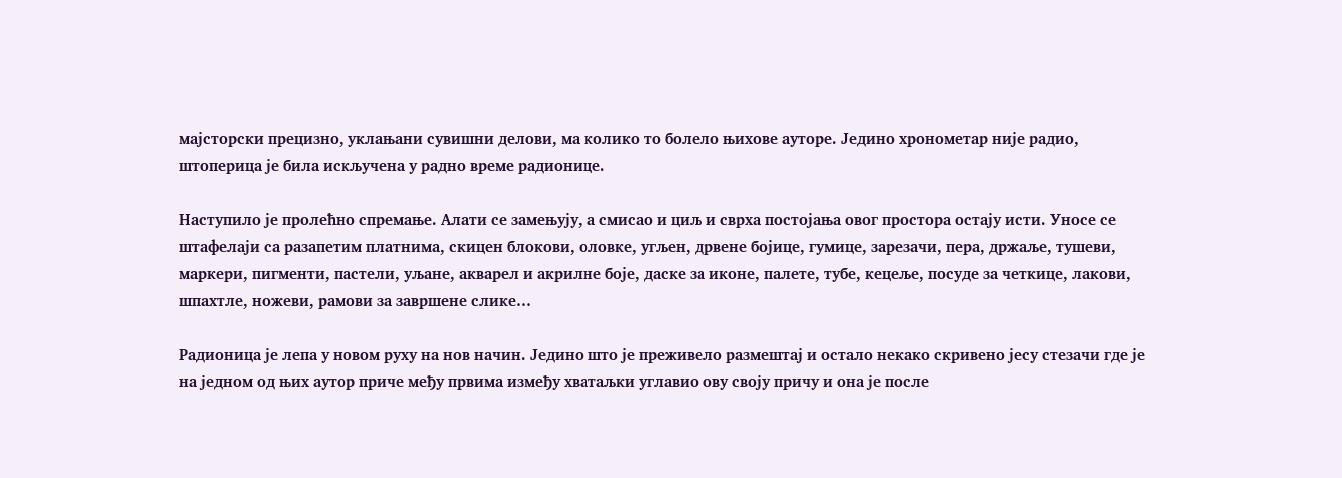мајсторски прецизно, уклањани сувишни делови, ма колико то болело њихове ауторе. Једино хронометар није радио, штоперица је била искључена у радно време радионице.

Наступило је пролећно спремање. Алати се замењују, а смисао и циљ и сврха постојања овог простора остају исти. Уносе се штафелаји са разапетим платнима, скицен блокови, оловке, угљен, дрвене бојице, гумице, зарезачи, пера, држаље, тушеви,  маркери, пигменти, пастели, уљане, акварел и акрилне боје, даске за иконе, палете, тубе, кецеље, посуде за четкице, лакови, шпахтле, ножеви, рамови за завршене слике…

Радионица је лепа у новом руху на нов начин. Једино што је преживело размештај и остало некако скривено јесу стезачи где је на једном од њих аутор приче међу првима између хватаљки углавио ову своју причу и она је после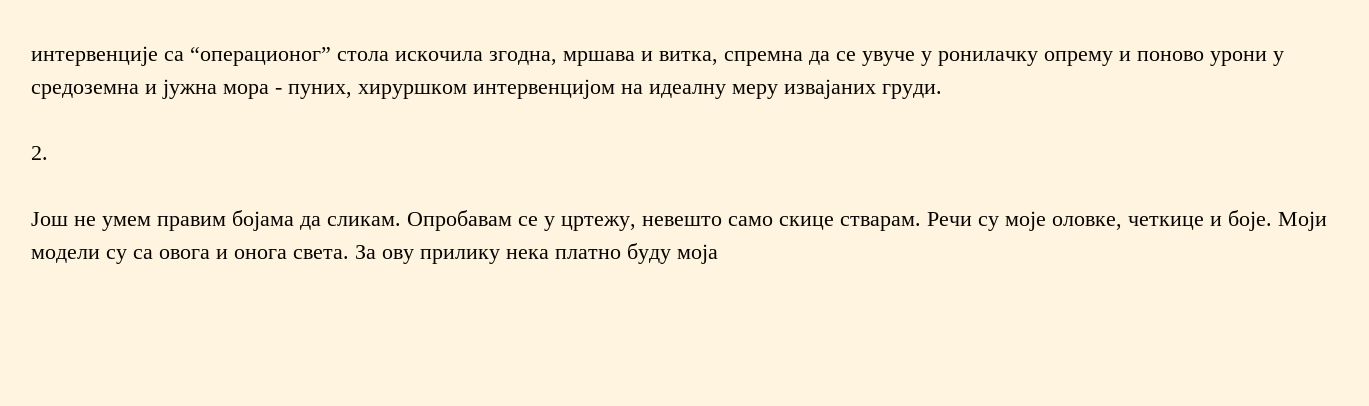интервенције са “операционог” стола искочила згодна, мршава и витка, спремна да се увуче у ронилачку опрему и поново урони у средоземна и јужна мора - пуних, хируршком интервенцијом на идеалну меру извајаних груди.

2.

Још не умем правим бојама да сликам. Опробавам се у цртежу, невешто само скице стварам. Речи су моје оловке, четкице и боје. Моји модели су са овога и онога света. За ову прилику нека платно буду моја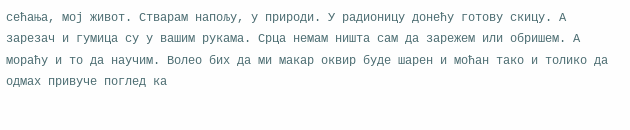сећања, мој живот. Стварам напољу, у природи. У радионицу донећу готову скицу. А зарезач и гумица су у вашим рукама. Срца немам ништа сам да зарежем или обришем. А мораћу и то да научим. Волео бих да ми макар оквир буде шарен и моћан тако и толико да одмах привуче поглед ка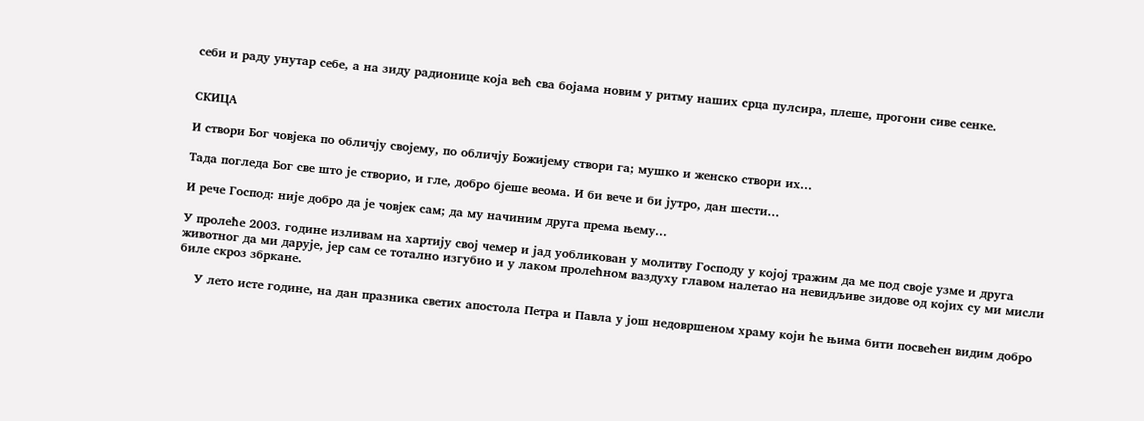себи и раду унутар себе, а на зиду радионице која већ сва бојама новим у ритму наших срца пулсира, плеше, прогони сиве сенке.


СКИЦА

И створи Бог човјека по обличју својему, по обличју Божијему створи га; мушко и женско створи их...

Тада погледа Бог све што је створио, и гле, добро бјеше веома. И би вече и би јутро, дан шести...

И рече Господ: није добро да је човјек сам; да му начиним друга према њему...

У пролеће 2003. године изливам на хартију свој чемер и јад уобликован у молитву Господу у којој тражим да ме под своје узме и друга животног да ми дарује, јер сам се тотално изгубио и у лаком пролећном ваздуху главом налетао на невидљиве зидове од којих су ми мисли биле скроз збркане.

    У лето исте године, на дан празника светих апостола Петра и Павла у још недовршеном храму који ће њима бити посвећен видим добро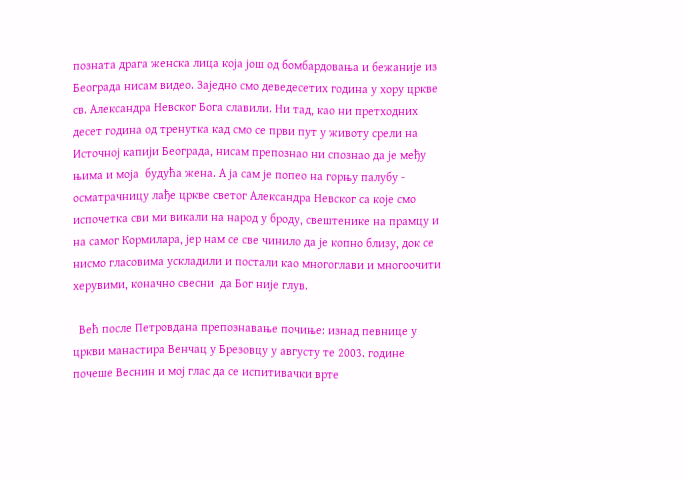позната драга женска лица која још од бомбардовања и бежаније из Београда нисам видео. Заједно смо деведесетих година у хору цркве св. Александра Невског Бога славили. Ни тад, као ни претходних десет година од тренутка кад смо се први пут у животу срели на Источној капији Београда, нисам препознао ни спознао да је међу њима и моја  будућа жена. А ја сам је попео на горњу палубу - осматрачницу лађе цркве светог Александра Невског са које смо испочетка сви ми викали на народ у броду, свештенике на прамцу и на самог Кормилара, јер нам се све чинило да је копно близу, док се нисмо гласовима ускладили и постали као многоглави и многоочити херувими, коначно свесни  да Бог није глув.

  Већ после Петровдана препознавање почиње: изнад певнице у цркви манастира Венчац у Брезовцу у августу те 2003. године почеше Веснин и мој глас да се испитивачки врте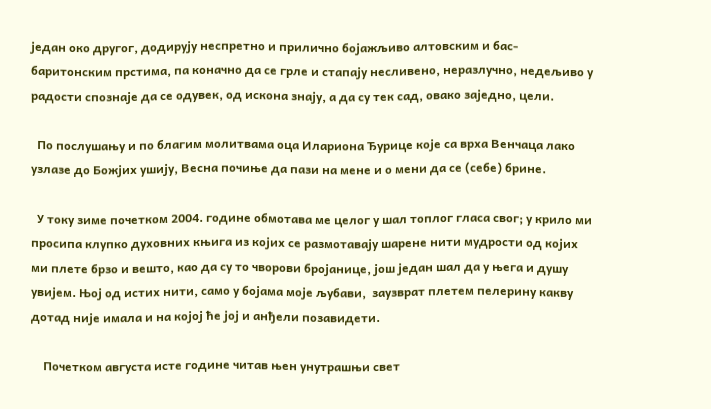један око другог, додирују неспретно и прилично бојажљиво алтовским и бас-баритонским прстима, па коначно да се грле и стапају несливено, неразлучно, недељиво у радости спознаје да се одувек, од искона знају, а да су тек сад, овако заједно, цели.

  По послушању и по благим молитвама оца Илариона Ђурице које са врха Венчаца лако узлазе до Божјих ушију, Весна почиње да пази на мене и о мени да се (себе) брине.

  У току зиме почетком 2004. године обмотава ме целог у шал топлог гласа свог; у крило ми просипа клупко духовних књига из којих се размотавају шарене нити мудрости од којих ми плете брзо и вешто, као да су то чворови бројанице, још један шал да у њега и душу увијем. Њој од истих нити, само у бојама моје љубави,  заузврат плетем пелерину какву дотад није имала и на којој ће јој и анђели позавидети.

    Почетком августа исте године читав њен унутрашњи свет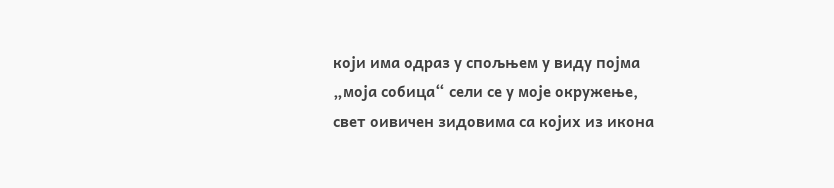који има одраз у спољњем у виду појма „моја собица“ сели се у моје окружење, свет оивичен зидовима са којих из икона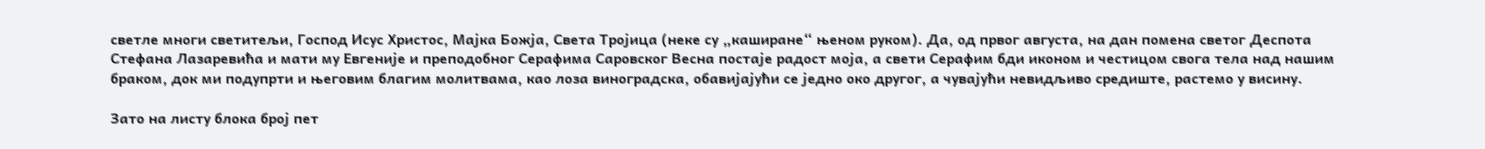светле многи светитељи, Господ Исус Христос, Мајка Божја, Света Тројица (неке су „каширане“ њеном руком). Да, од првог августа, на дан помена светог Деспота Стефана Лазаревића и мати му Евгеније и преподобног Серафима Саровског Весна постаје радост моја, а свети Серафим бди иконом и честицом свога тела над нашим браком, док ми подупрти и његовим благим молитвама, као лоза виноградска, обавијајући се једно око другог, а чувајући невидљиво средиште, растемо у висину.

Зато на листу блока број пет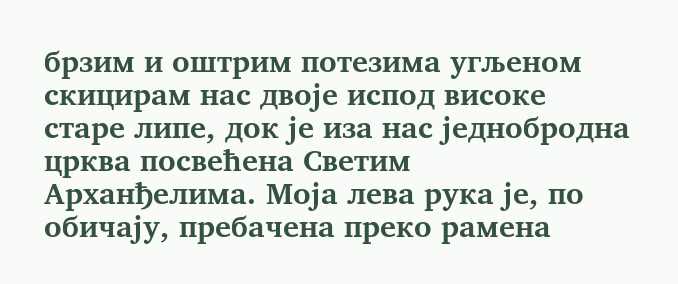брзим и оштрим потезима угљеном скицирам нас двоје испод високе старе липе, док је иза нас једнобродна црква посвећена Светим Арханђелима. Моја лева рука је, по обичају, пребачена преко рамена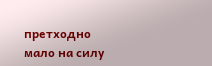претходно мало на силу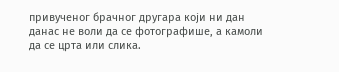привученог брачног другара који ни дан данас не воли да се фотографише, а камоли да се црта или слика.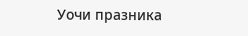Уочи празника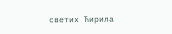светих Ћирила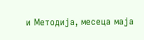и Методија, месеца маја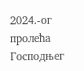2024.-ог пролећа Господњег